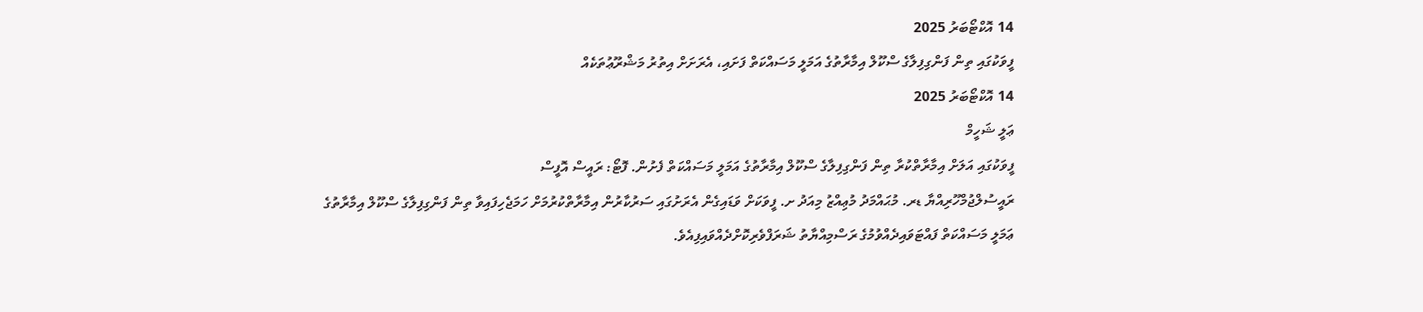14 އޮކްޓޯބަރު 2025
ފީވަކުގައި ތިން ފަންގިފިލާގެ ސްކޫލް އިމާރާތުގެ އަމަލީ މަސައްކަތް ފަށައި، އެރަށަށް އިތުރު މަޝްރޫޢުތަކެއް
14 އޮކްޓޯބަރު 2025
ޢަލީ ޝަހީމް
ފީވަކުގައި އަލަށް އިމާރާތްކުރާ ތިން ފަންގިފިލާގެ ސްކޫލް އިމާރާތުގެ އަމަލީ މަސައްކަތް ފެށުން. ފޮޓޯ: ރައީސް އޮފީސް
ރައީސުލްޖުމްހޫރިއްޔާ ޑރ. މުޙައްމަދު މުޢިއްޒު މިއަދު ށ. ފީވަކަށް ވަޑައިގެން އެރަށުގައި ސަރުކާރުން އިމާރާތްކުރުމަށް ހަމަޖެހިފައިވާ ތިން ފަންގިފިލާގެ ސްކޫލް އިމާރާތުގެ ޢަމަލީ މަސައްކަތް ފައްޓަވައިދެއްވުމުގެ ރަސްމިއްޔާތު ޝަރަފްވެރިކޮށްދެއްވައިފިއެވެ.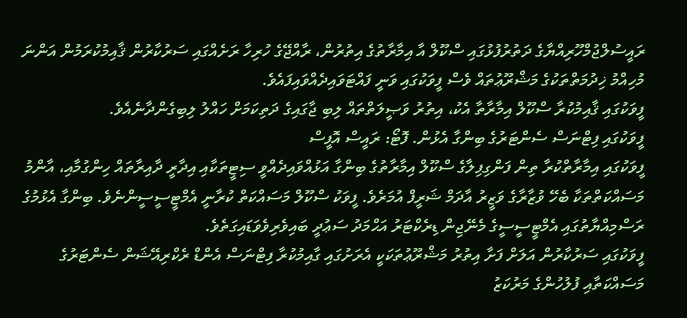ރައީސުލްޖުމްހޫރިއްޔާގެ ދަތުރުފުޅުގައި ސްކޫލް އާ އިމާރާތުގެ އިތުރުން، ރާއްޖޭގެ ހުރިހާ ރަށެއްގައި ސަރުކާރުން ޤާއިމުކުރަމުން އަންނަ މުހިއްމު ޚިދުމަތްތަކުގެ މަޝްރޫޢުތައް ވެސް ފީވަކުގައި ވަނީ ފައްޓަވައިދެއްވައިފައެވެ.
ފީވަކުގައި ޤާއިމުކުރާ ސްކޫލް އިމާރާތާ އެކު، އިތުރު ވަޞީލަތްތައް ލިބި ޖާގައިގެ ދަތިކަމަށް ހައްލު ލިބިގެންދާނެއެވެ.
ފީވަކުގައި ފިޓްނަސް ސެންޓަރުގެ ބިންގާ އެޅުން. ފޮޓޯ: ރައީސް އޮފީސް
ފީވަކުގައި އިމާރާތްކުރާ ތިން ފަންގިފިލާގެ ސްކޫލް އިމާރާތުގެ ބިންގާ އަޅުއްވައިދެއްވީ ސިޓީތަކާއި އިދާރީ ދާއިރާތައް ހިންގުމާއި، އާންމު މަސައްކަތްތަކާ ބެހޭ ވުޒާރާގެ ވަޒީރު އާދަމް ޝަރީފް އުމަރެވެ. ފީވަކު ސްކޫލް މަސައްކަތް ކުރާނީ އެމްޓީސީސީންނެވެ. ބިންގާ އެޅުމުގެ ރަސްމިއްޔާތުގައި އެމްޓީސީސީގެ މެނޭޖިން ޑިރެކްޓަރު އަޙްމަދު ސަޢުދީ ބައިވެރިވެވަޑައިގަތެވެ.
ފީވަކުގައި ސަރުކާރުން އަލަށް ފަށާ އިތުރު މަޝްރޫޢުތަކަކީ އެރަށުގައި ގާއިމުކުރާ ފިޓްނަސް އެންޑް ރެކްރިއޭޝަން ސެންޓަރުގެ މަސައްކަތާއި ފުލުހުންގެ މަރުކަޒު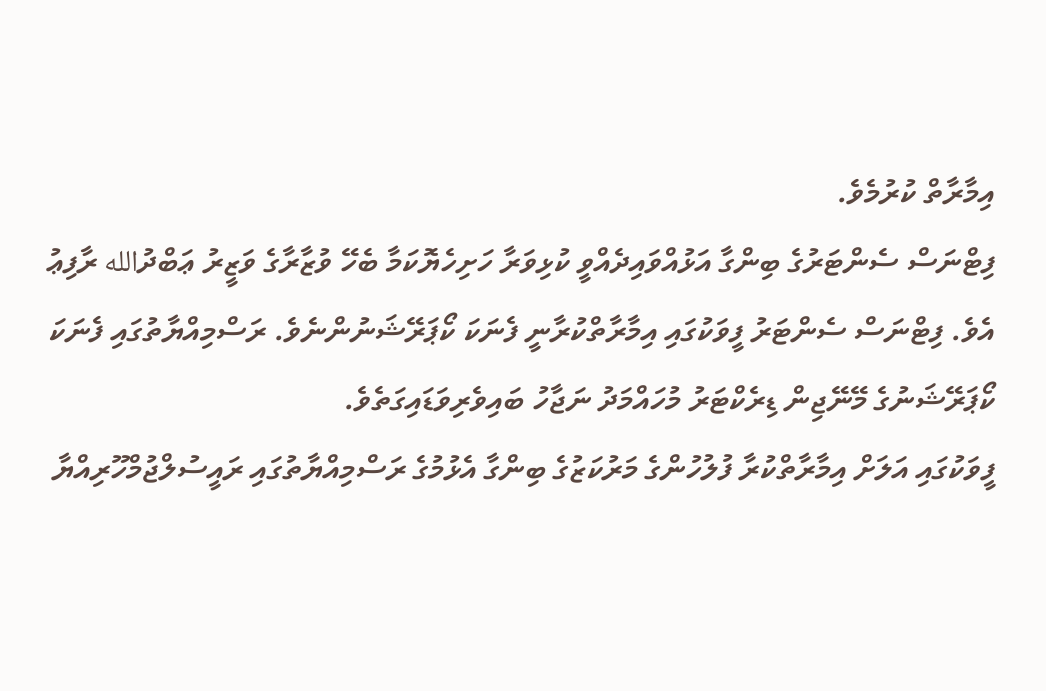އިމާރާތް ކުރުމެވެ.
ފިޓްނަސް ސެންޓަރުގެ ބިންގާ އަޅުއްވައިދެއްވީ ކުޅިވަރާ ހަށިހެޔޮކަމާ ބެހޭ ވުޒާރާގެ ވަޒީރު ޢަބްދުالله ރާފިޢު އެވެ. ފިޓްނަސް ސެންޓަރު ފީވަކުގައި އިމާރާތްކުރާނީ ފެނަކަ ކޯޕަރޭޝަނުންނެވެ. ރަސްމިއްޔާތުގައި ފެނަކަ ކޯޕަރޭޝަނުގެ މޭނޭޖިން ޑިރެކްޓަރު މުހައްމަދު ނަޖާހު ބައިވެރިވަޑައިގަތެވެ.
ފީވަކުގައި އަލަށް އިމާރާތްކުރާ ފުލުހުންގެ މަރުކަޒުގެ ބިންގާ އެޅުމުގެ ރަސްމިއްޔާތުގައި ރައީސުލްޖުމްހޫރިއްޔާ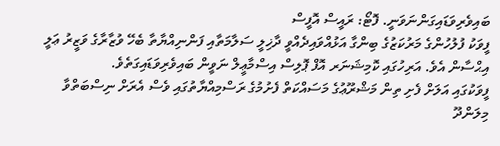ބައިވެރިވަޑައިގަންނަވަނީ. ފޮޓޯ: ރައީސް އޮފީސް
ފީވަކު ފުލުހުންގެ މަރުކަޒުގެ ބިންގާ އަޅުއްވައިދެއްވީ ދާޚިލީ ސަލާމަތާއި ފަންނިއްޔާތާ ބެހޭ ވުޒާރާގެ ވަޒީރު ޢަލީ އިޙްސާން އެވެ. އަރިހުގައި ކޮމިޝަނަރ އޮފް ޕޮލިސް އިސްމާޢީލް ނަވީން ބައިވެރިވަޑައިގަތެވެ.
ފީވަކުގައި އަލަށް ފެށި ތިން މަޝްރޫޢުގެ މަސައްކަތް ފެށުމުގެ ރަސްމިއްޔާތުގައި ވެސް އެރަށް ނިސްބަތްވާ މިލަންދޫ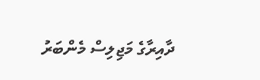ދާއިރާގެ މަޖިލިސް މެންބަރު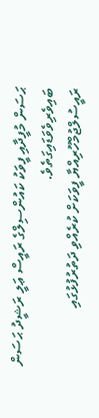ޙަސަން މުފީދާއި ފީވަކު ކައުންސިލްގެ ރައީސް ޢަލީ ރަޝީދު ޙަސަން ބައިވެރިވެވަޑައިގަތެވެ.
ރައީސުލްޖުމްހޫރިއްޔާ ފީވަކަށް ކުރެއްވި ދަތުރުފުޅުގައި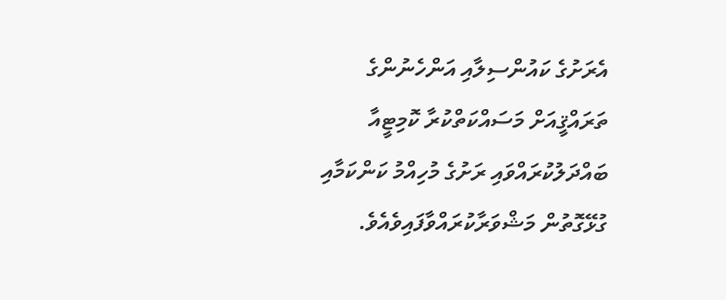އެރަށުގެ ކައުންސިލާއި އަންހެނުންގެ ތަރައްޤީއަށް މަސައްކަތްކުރާ ކޮމިޓީއާ ބައްދަލުކުރައްވައި ރަށުގެ މުހިއްމު ކަންކަމާއި ގުޅޭގޮތުން މަޝްވަރާކުރައްވާފައިވެއެވެ.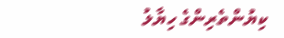ކިޔުންތެރިންގެ ހިޔާލު